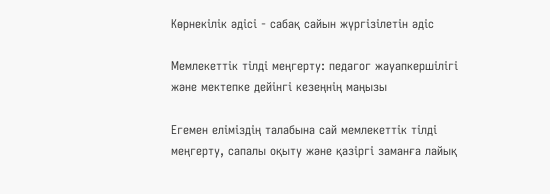Көрнекілік әдісі - сабақ сайын жүргізілетін әдіс

Мемлекеттік тілді меңгерту: педагог жауапкершілігі және мектепке дейінгі кезеңнің маңызы

Егемен еліміздің талабына сай мемлекеттік тілді меңгерту, сапалы оқыту және қазіргі заманға лайық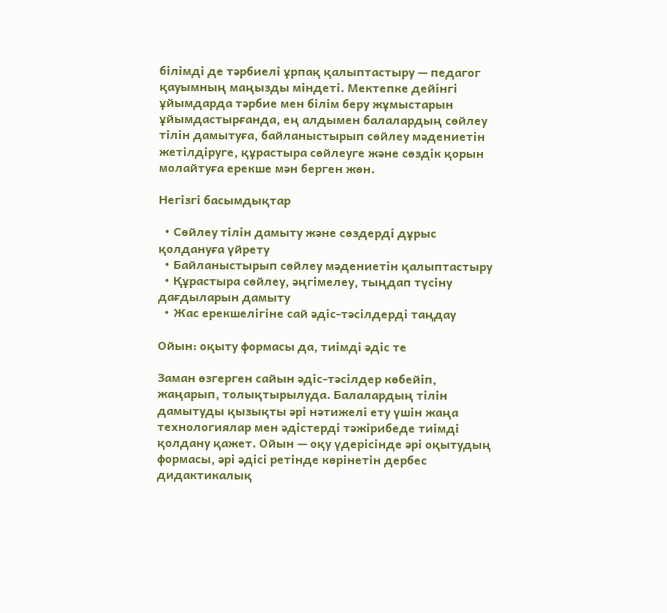білімді де тәрбиелі ұрпақ қалыптастыру — педагог қауымның маңызды міндеті. Мектепке дейінгі ұйымдарда тәрбие мен білім беру жұмыстарын ұйымдастырғанда, ең алдымен балалардың сөйлеу тілін дамытуға, байланыстырып сөйлеу мәдениетін жетілдіруге, құрастыра сөйлеуге және сөздік қорын молайтуға ерекше мән берген жөн.

Негізгі басымдықтар

  • Сөйлеу тілін дамыту және сөздерді дұрыс қолдануға үйрету
  • Байланыстырып сөйлеу мәдениетін қалыптастыру
  • Құрастыра сөйлеу, әңгімелеу, тыңдап түсіну дағдыларын дамыту
  • Жас ерекшелігіне сай әдіс-тәсілдерді таңдау

Ойын: оқыту формасы да, тиімді әдіс те

Заман өзгерген сайын әдіс-тәсілдер көбейіп, жаңарып, толықтырылуда. Балалардың тілін дамытуды қызықты әрі нәтижелі ету үшін жаңа технологиялар мен әдістерді тәжірибеде тиімді қолдану қажет. Ойын — оқу үдерісінде әрі оқытудың формасы, әрі әдісі ретінде көрінетін дербес дидактикалық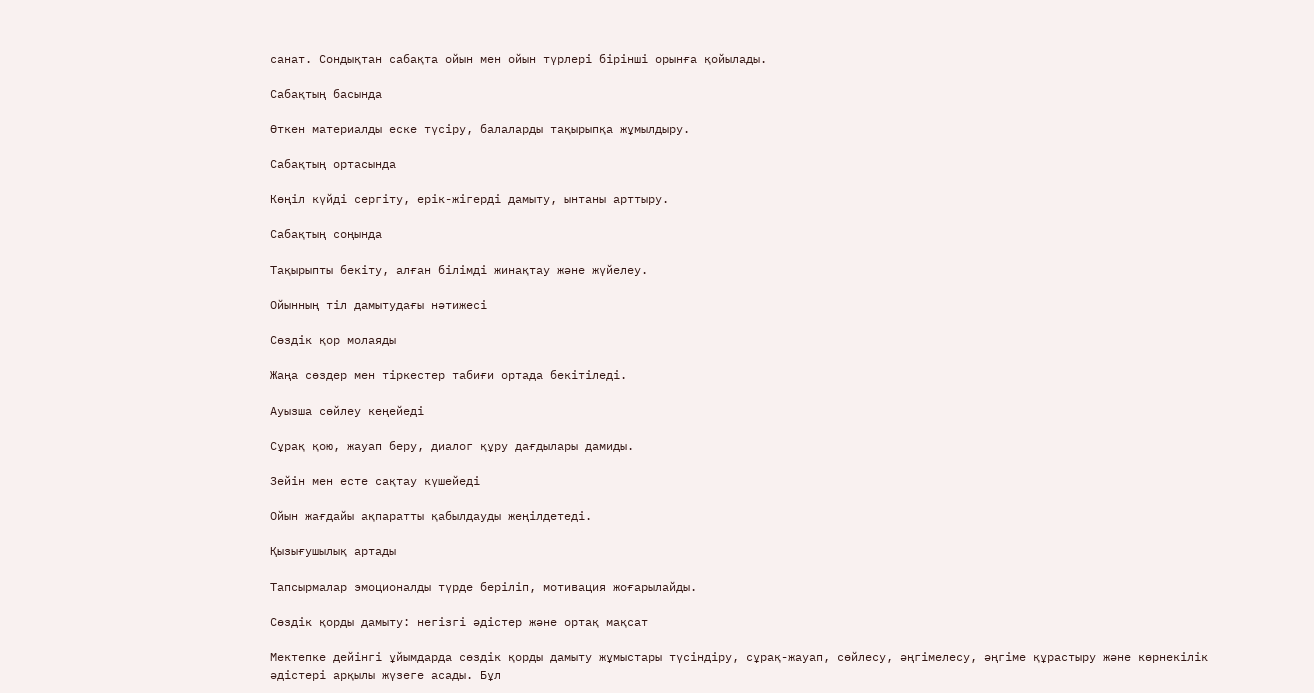санат. Сондықтан сабақта ойын мен ойын түрлері бірінші орынға қойылады.

Сабақтың басында

Өткен материалды еске түсіру, балаларды тақырыпқа жұмылдыру.

Сабақтың ортасында

Көңіл күйді сергіту, ерік-жігерді дамыту, ынтаны арттыру.

Сабақтың соңында

Тақырыпты бекіту, алған білімді жинақтау және жүйелеу.

Ойынның тіл дамытудағы нәтижесі

Сөздік қор молаяды

Жаңа сөздер мен тіркестер табиғи ортада бекітіледі.

Ауызша сөйлеу кеңейеді

Сұрақ қою, жауап беру, диалог құру дағдылары дамиды.

Зейін мен есте сақтау күшейеді

Ойын жағдайы ақпаратты қабылдауды жеңілдетеді.

Қызығушылық артады

Тапсырмалар эмоционалды түрде беріліп, мотивация жоғарылайды.

Сөздік қорды дамыту: негізгі әдістер және ортақ мақсат

Мектепке дейінгі ұйымдарда сөздік қорды дамыту жұмыстары түсіндіру, сұрақ-жауап, сөйлесу, әңгімелесу, әңгіме құрастыру және көрнекілік әдістері арқылы жүзеге асады. Бұл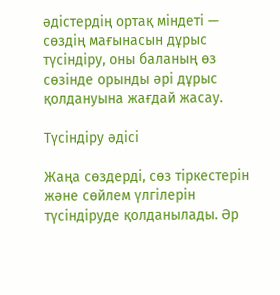әдістердің ортақ міндеті — сөздің мағынасын дұрыс түсіндіру, оны баланың өз сөзінде орынды әрі дұрыс қолдануына жағдай жасау.

Түсіндіру әдісі

Жаңа сөздерді, сөз тіркестерін және сөйлем үлгілерін түсіндіруде қолданылады. Әр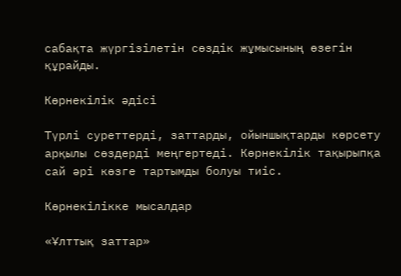сабақта жүргізілетін сөздік жұмысының өзегін құрайды.

Көрнекілік әдісі

Түрлі суреттерді, заттарды, ойыншықтарды көрсету арқылы сөздерді меңгертеді. Көрнекілік тақырыпқа сай әрі көзге тартымды болуы тиіс.

Көрнекілікке мысалдар

«Ұлттық заттар»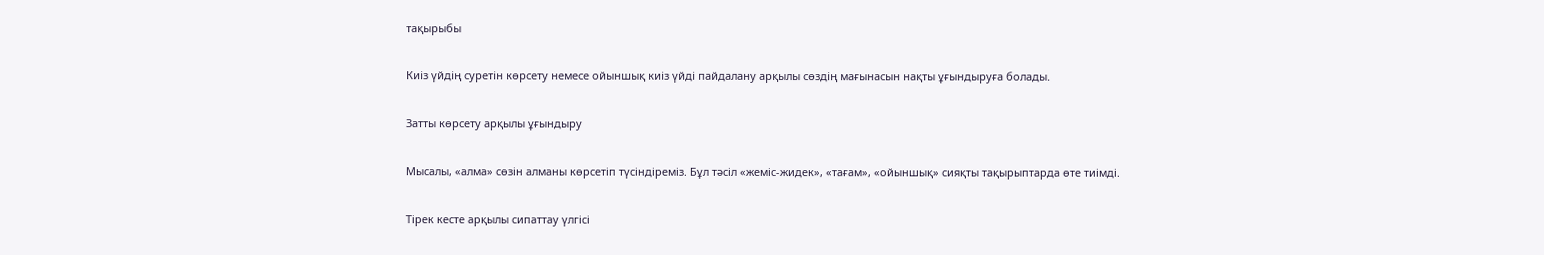тақырыбы

Киіз үйдің суретін көрсету немесе ойыншық киіз үйді пайдалану арқылы сөздің мағынасын нақты ұғындыруға болады.

Затты көрсету арқылы ұғындыру

Мысалы, «алма» сөзін алманы көрсетіп түсіндіреміз. Бұл тәсіл «жеміс-жидек», «тағам», «ойыншық» сияқты тақырыптарда өте тиімді.

Тірек кесте арқылы сипаттау үлгісі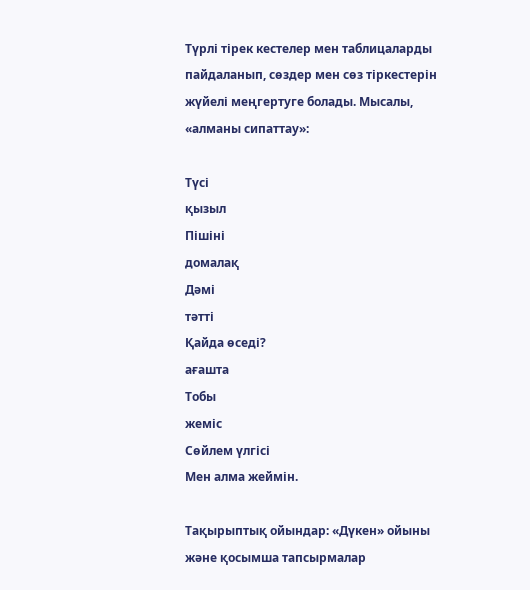Түрлі тірек кестелер мен таблицаларды пайдаланып, сөздер мен сөз тіркестерін жүйелі меңгертуге болады. Мысалы, «алманы сипаттау»:

Түсі
қызыл
Пішіні
домалақ
Дәмі
тәтті
Қайда өседі?
ағашта
Тобы
жеміс
Сөйлем үлгісі
Мен алма жеймін.

Тақырыптық ойындар: «Дүкен» ойыны және қосымша тапсырмалар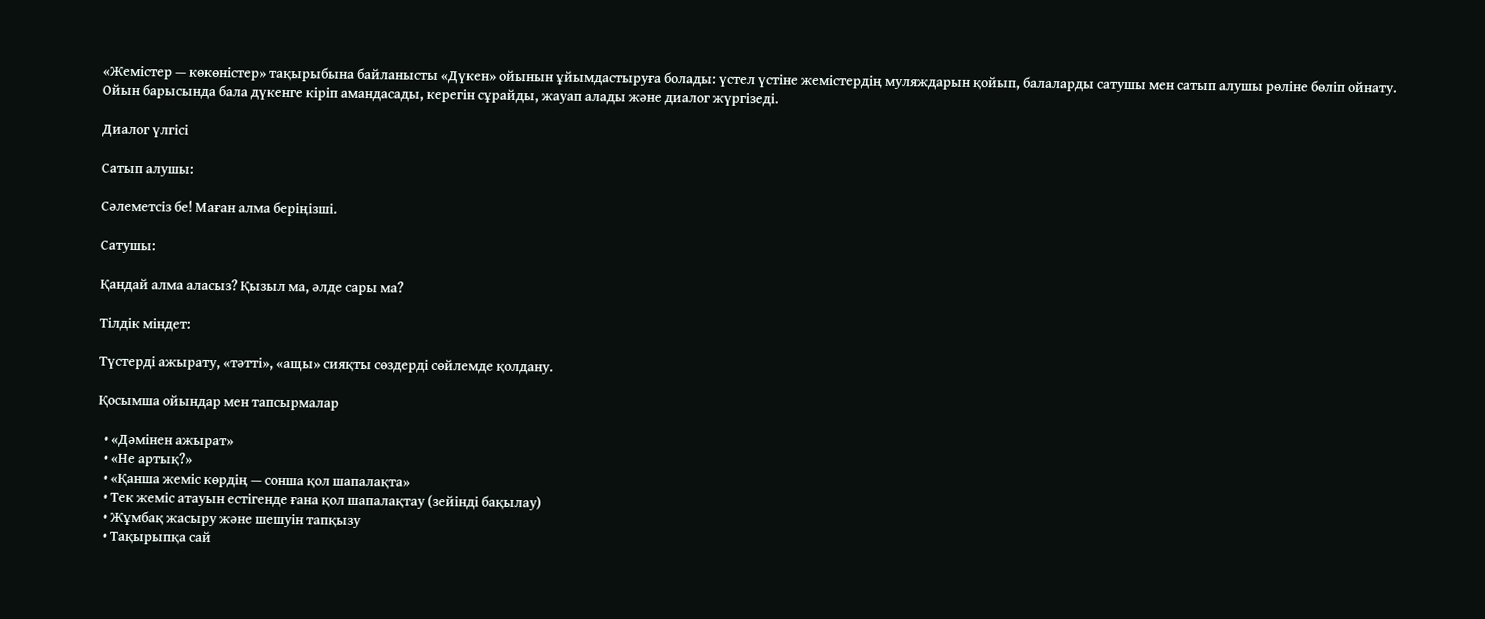«Жемістер — көкөністер» тақырыбына байланысты «Дүкен» ойынын ұйымдастыруға болады: үстел үстіне жемістердің муляждарын қойып, балаларды сатушы мен сатып алушы рөліне бөліп ойнату. Ойын барысында бала дүкенге кіріп амандасады, керегін сұрайды, жауап алады және диалог жүргізеді.

Диалог үлгісі

Сатып алушы:

Сәлеметсіз бе! Маған алма беріңізші.

Сатушы:

Қандай алма аласыз? Қызыл ма, әлде сары ма?

Тілдік міндет:

Түстерді ажырату, «тәтті», «ащы» сияқты сөздерді сөйлемде қолдану.

Қосымша ойындар мен тапсырмалар

  • «Дәмінен ажырат»
  • «Не артық?»
  • «Қанша жеміс көрдің — сонша қол шапалақта»
  • Тек жеміс атауын естігенде ғана қол шапалақтау (зейінді бақылау)
  • Жұмбақ жасыру және шешуін тапқызу
  • Тақырыпқа сай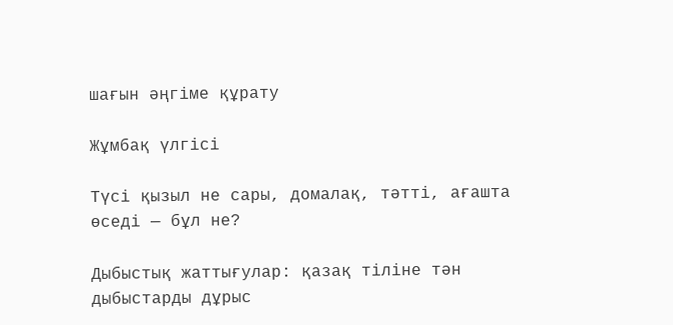шағын әңгіме құрату

Жұмбақ үлгісі

Түсі қызыл не сары, домалақ, тәтті, ағашта өседі — бұл не?

Дыбыстық жаттығулар: қазақ тіліне тән дыбыстарды дұрыс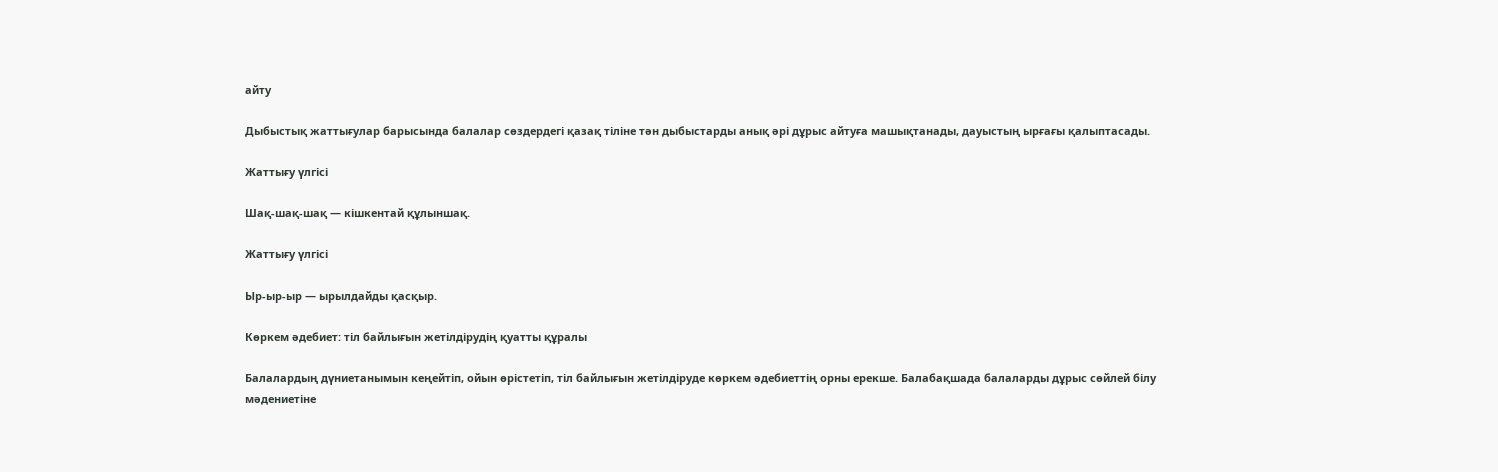айту

Дыбыстық жаттығулар барысында балалар сөздердегі қазақ тіліне тән дыбыстарды анық әрі дұрыс айтуға машықтанады, дауыстың ырғағы қалыптасады.

Жаттығу үлгісі

Шақ-шақ-шақ — кішкентай құлыншақ.

Жаттығу үлгісі

Ыр-ыр-ыр — ырылдайды қасқыр.

Көркем әдебиет: тіл байлығын жетілдірудің қуатты құралы

Балалардың дүниетанымын кеңейтіп, ойын өрістетіп, тіл байлығын жетілдіруде көркем әдебиеттің орны ерекше. Балабақшада балаларды дұрыс сөйлей білу мәдениетіне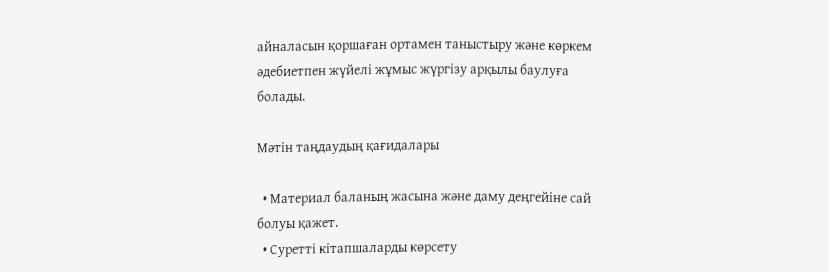айналасын қоршаған ортамен таныстыру және көркем әдебиетпен жүйелі жұмыс жүргізу арқылы баулуға болады.

Мәтін таңдаудың қағидалары

  • Материал баланың жасына және даму деңгейіне сай болуы қажет.
  • Суретті кітапшаларды көрсету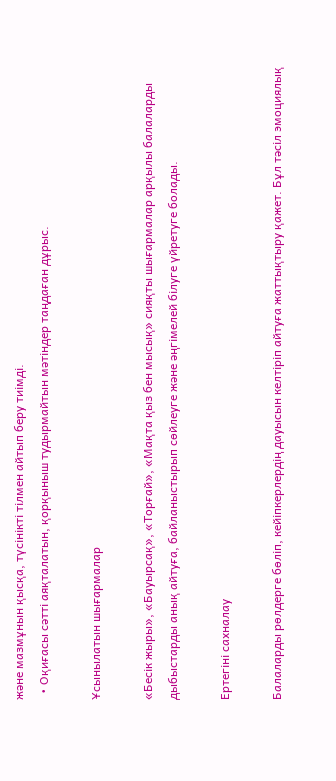және мазмұнын қысқа, түсінікті тілмен айтып беру тиімді.
  • Оқиғасы сәтті аяқталатын, қорқыныш тудырмайтын мәтіндер таңдаған дұрыс.

Ұсынылатын шығармалар

«Бесік жыры», «Бауырсақ», «Торғай», «Мақта қыз бен мысық» сияқты шығармалар арқылы балаларды дыбыстарды анық айтуға, байланыстырып сөйлеуге және әңгімелей білуге үйретуге болады.

Ертегіні сахналау

Балаларды рөлдерге бөліп, кейіпкерлердің дауысын келтіріп айтуға жаттықтыру қажет. Бұл тәсіл эмоциялық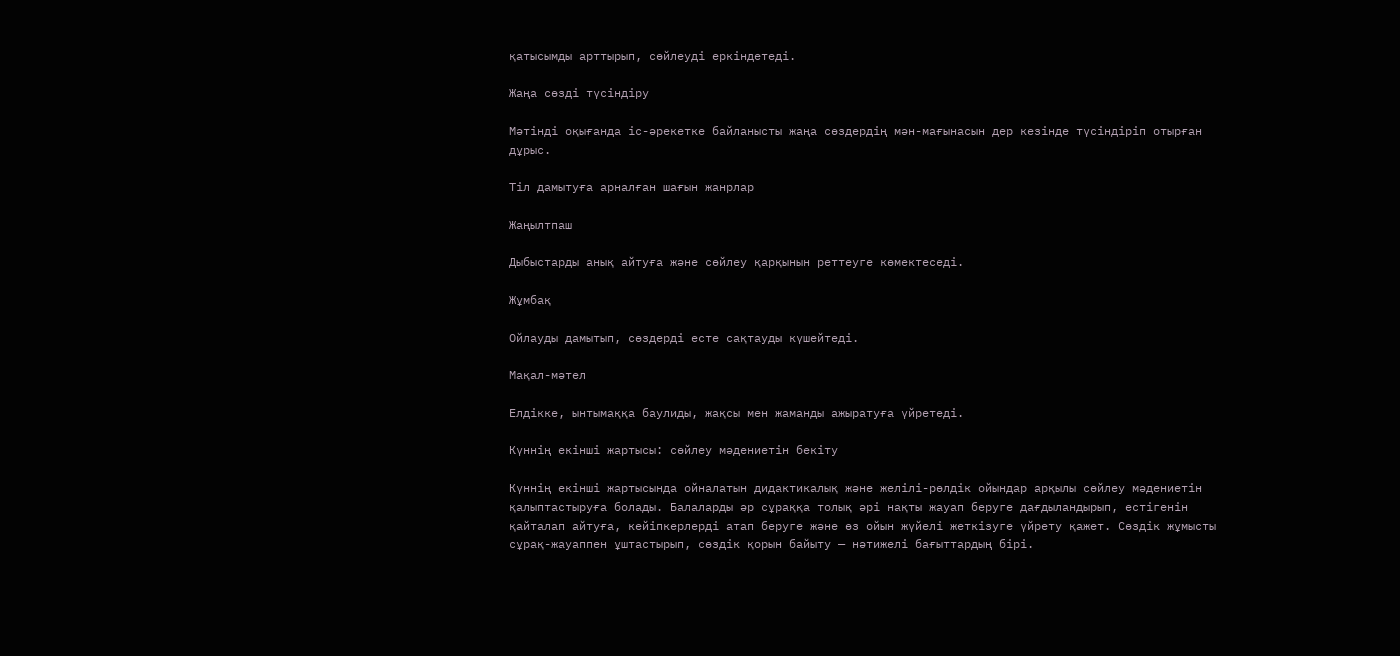қатысымды арттырып, сөйлеуді еркіндетеді.

Жаңа сөзді түсіндіру

Мәтінді оқығанда іс-әрекетке байланысты жаңа сөздердің мән-мағынасын дер кезінде түсіндіріп отырған дұрыс.

Тіл дамытуға арналған шағын жанрлар

Жаңылтпаш

Дыбыстарды анық айтуға және сөйлеу қарқынын реттеуге көмектеседі.

Жұмбақ

Ойлауды дамытып, сөздерді есте сақтауды күшейтеді.

Мақал-мәтел

Елдікке, ынтымаққа баулиды, жақсы мен жаманды ажыратуға үйретеді.

Күннің екінші жартысы: сөйлеу мәдениетін бекіту

Күннің екінші жартысында ойналатын дидактикалық және желілі-рөлдік ойындар арқылы сөйлеу мәдениетін қалыптастыруға болады. Балаларды әр сұраққа толық әрі нақты жауап беруге дағдыландырып, естігенін қайталап айтуға, кейіпкерлерді атап беруге және өз ойын жүйелі жеткізуге үйрету қажет. Сөздік жұмысты сұрақ-жауаппен ұштастырып, сөздік қорын байыту — нәтижелі бағыттардың бірі.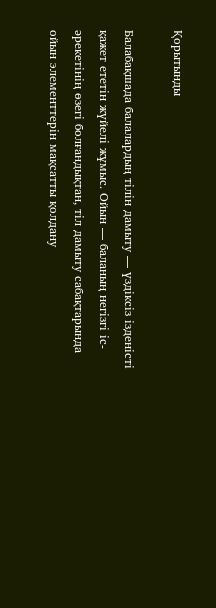Қорытынды

Балабақшада балалардың тілін дамыту — үздіксіз ізденісті қажет ететін жүйелі жұмыс. Ойын — баланың негізгі іс-әрекетінің өзегі болғандықтан, тіл дамыту сабақтарында ойын элементтерін мақсатты қолдану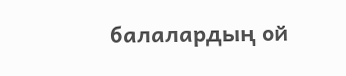балалардың ой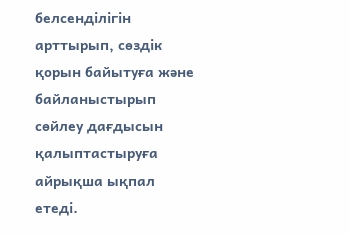белсенділігін арттырып, сөздік қорын байытуға және байланыстырып сөйлеу дағдысын қалыптастыруға айрықша ықпал етеді.